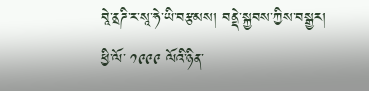བཱེ་ནྲཌི་ར་སཱ་ཧེ་ཡི་བརྩམས། བནྡེ་སྐྱབས་ཀྱིས་བསྒྱར།
ཕྱི་ལོ་ ༡༩༩༩ ལོའི་ཉིན་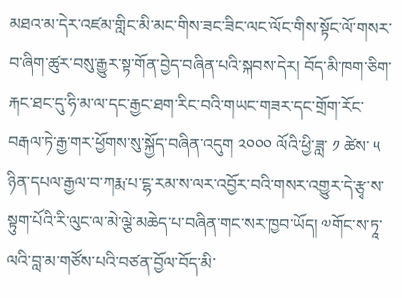མཐའ་མ་དེར་འཛམ་གླིང་མི་མང་གིས་ཟང་ཟིང་ལང་ལོང་གིས་སྟོང་ལོ་གསར་བ་ཞིག་ཚུར་བསུ་རྒྱུར་སྟ་གོན་བྱེད་བཞིན་པའི་སྐབས་དེར། བོད་མི་ཁག་ཅིག་རྐང་ཐང་དུ་ཧི་མ་ལ་དང་རྒྱང་ཐག་རིང་བའི་གཡང་གཟར་དང་གྲོག་རོང་བརྒལ་ཏེ་རྒྱ་གར་ཕྱོགས་སུ་སྐྱོད་བཞིན་འདུག ༢༠༠༠ ལོའི་ཕྱི་ཟླ་ ༡ ཚེས་ ༥ ཉིན་དཔལ་རྒྱལ་བ་ཀརྨ་པ་ངྷ་རམ་ས་ལར་འབྱོར་བའི་གསར་འགྱུར་དེ་རྩྭ་ས་སྟུག་པོའི་རི་ལུང་ལ་མེ་ལྕེ་མཆེད་པ་བཞིན་གང་སར་ཁྱབ་ཡོད། ༧གོང་ས་ཏཱ་ལའི་བླ་མ་གཙོས་པའི་བཙན་བྱོལ་བོད་མི་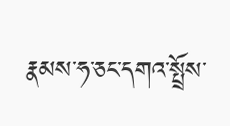རྣམས་ཧ་ཅང་དགའ་སྤྲོས་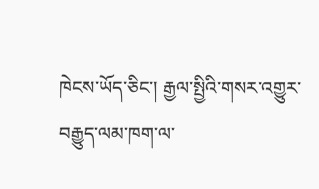ཁེངས་ཡོད་ཅིང་། རྒྱལ་སྤྱིའི་གསར་འགྱུར་བརྒྱུད་ལམ་ཁག་ལ་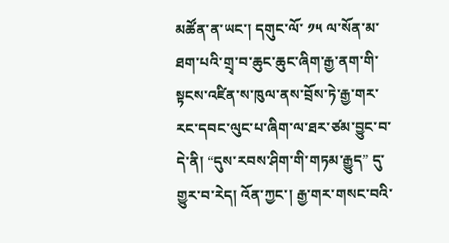མཚོན་ན་ཡང་། དགུང་ལོ་ ༡༥ ལ་སོན་མ་ཐག་པའི་གྲྭ་བ་ཆུང་ཆུང་ཞིག་རྒྱ་ནག་གི་སྟངས་འཛིན་ས་ཁུལ་ནས་བྲོས་ཏེ་རྒྱ་གར་རང་དབང་ལུང་པ་ཞིག་ལ་ཐར་ཙམ་བྱུང་བ་དེ་ནི། “དུས་རབས་ཤིག་གི་གཏམ་རྒྱུད” དུ་གྱུར་བ་རེད། འོན་ཀྱང་། རྒྱ་གར་གསང་བའི་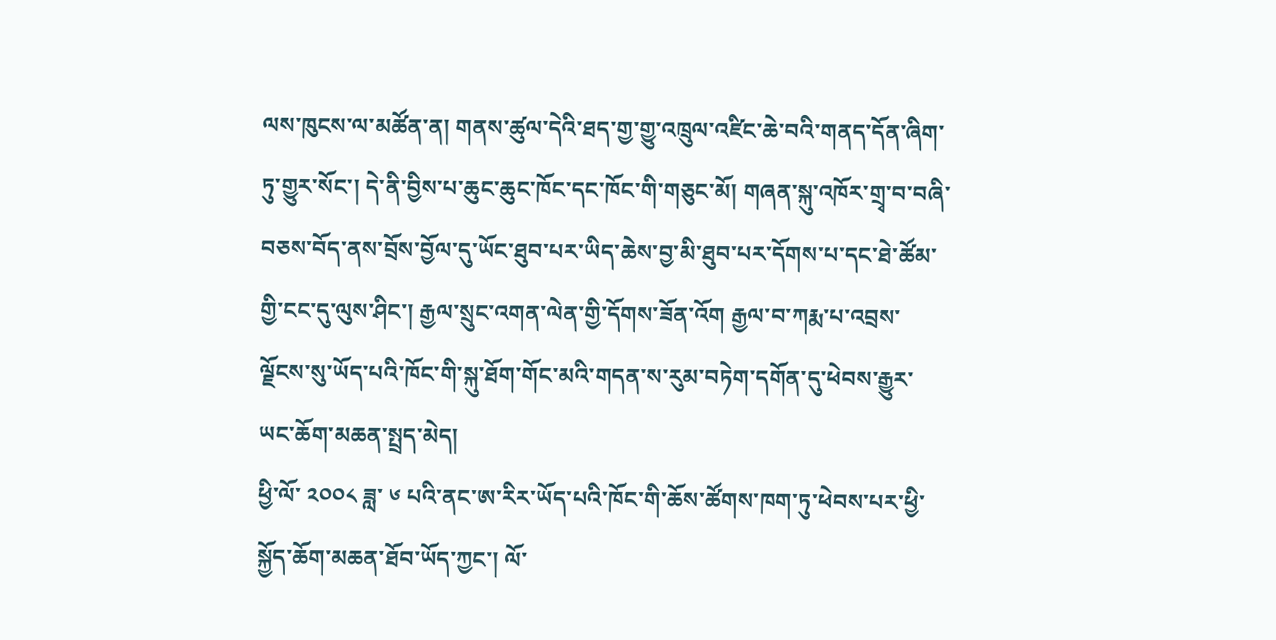ལས་ཁུངས་ལ་མཚོན་ན། གནས་ཚུལ་དེའི་ཐད་གྱ་གྱུ་འཁྲུལ་འཛིང་ཆེ་བའི་གནད་དོན་ཞིག་ཏུ་གྱུར་སོང་། དེ་ནི་བྱིས་པ་ཆུང་ཆུང་ཁོང་དང་ཁོང་གི་གཅུང་མོ། གཞན་སྐུ་འཁོར་གྲྭ་བ་བཞི་བཅས་བོད་ནས་བྲོས་བྱོལ་དུ་ཡོང་ཐུབ་པར་ཡིད་ཆེས་བྱ་མི་ཐུབ་པར་དོགས་པ་དང་ཐེ་ཚོམ་གྱི་ངང་དུ་ལུས་ཤིང་། རྒྱལ་སྲུང་འགན་ལེན་གྱི་དོགས་ཟོན་འོག རྒྱལ་བ་ཀརྨ་པ་འབྲས་ལྗོངས་སུ་ཡོད་པའི་ཁོང་གི་སྐུ་ཐོག་གོང་མའི་གདན་ས་རུམ་བཏེག་དགོན་དུ་ཕེབས་རྒྱུར་ཡང་ཆོག་མཆན་སྤྲད་མེད།
ཕྱི་ལོ་ ༢༠༠༨ ཟླ་ ༦ པའི་ནང་ཨ་རིར་ཡོད་པའི་ཁོང་གི་ཆོས་ཚོགས་ཁག་ཏུ་ཕེབས་པར་ཕྱི་སྐྱོད་ཆོག་མཆན་ཐོབ་ཡོད་ཀྱང་། ལོ་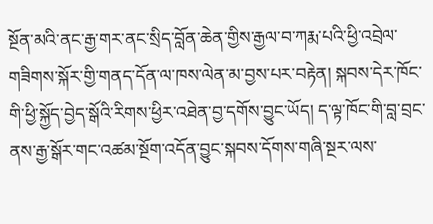སྔོན་མའི་ནང་རྒྱ་གར་ནང་སྲིད་བློན་ཆེན་གྱིས་རྒྱལ་བ་ཀརྨ་པའི་ཕྱི་འབྲེལ་གཟིགས་སྐོར་གྱི་གནད་དོན་ལ་ཁས་ལེན་མ་བྱས་པར་བརྟེན། སྐབས་དེར་ཁོང་གི་ཕྱི་སྐྱོད་བྱེད་སྒོའི་རིགས་ཕྱིར་འཐེན་བྱ་དགོས་བྱུང་ཡོད། ད་ལྟ་ཁོང་གི་བླ་བྲང་ནས་རྒྱ་སྒོར་གང་འཚམ་སྔོག་འདོན་བྱུང་སྐབས་དོགས་གཞི་སྔར་ལས་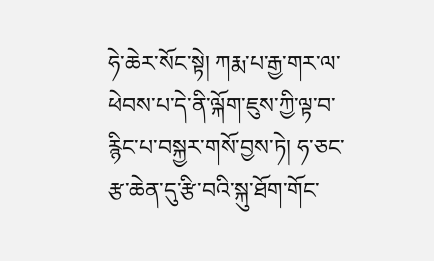ཧེ་ཆེར་སོང་སྟེ། ཀརྨ་པ་རྒྱ་གར་ལ་ཕེབས་པ་དེ་ནི་ལྐོག་ཇུས་ཀྱི་ལྟ་བ་རྙིང་པ་བསྐྱར་གསོ་བྱས་ཏེ། ཧ་ཅང་རྩ་ཆེན་དུ་རྩི་བའི་སྐུ་ཐོག་གོང་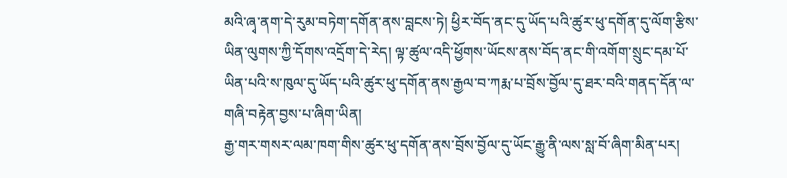མའི་ཞྭ་ནག་དེ་རུམ་བཏེག་དགོན་ནས་བླངས་ཏེ། ཕྱིར་བོད་ནང་དུ་ཡོད་པའི་ཚུར་ཕུ་དགོན་དུ་ལོག་རྩིས་ཡིན་ལུགས་ཀྱི་དོགས་འདྲོག་དེ་རེད། ལྟ་ཚུལ་འདི་ཕྱོགས་ཡོངས་ནས་བོད་ནང་གི་འགོག་སྲུང་དམ་པོ་ཡིན་པའི་ས་ཁུལ་དུ་ཡོད་པའི་ཚུར་ཕུ་དགོན་ནས་རྒྱལ་བ་ཀརྨ་པ་བྲོས་བྱོལ་དུ་ཐར་བའི་གནད་དོན་ལ་གཞི་བརྟེན་བྱས་པ་ཞིག་ཡིན།
རྒྱ་གར་གསར་ལམ་ཁག་གིས་ཚུར་ཕུ་དགོན་ནས་བྲོས་བྱོལ་དུ་ཡོང་རྒྱུ་ནི་ལས་སླ་བོ་ཞིག་མིན་པར།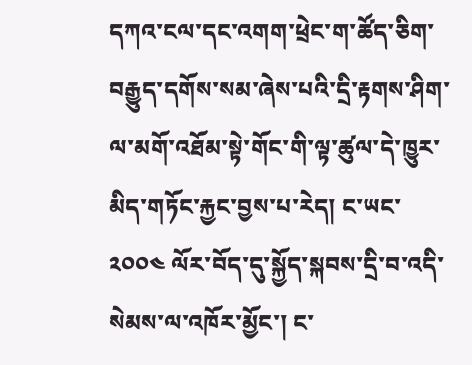དཀའ་ངལ་དང་འགག་ཕྲེང་ག་ཚོད་ཅིག་བརྒྱུད་དགོས་སམ་ཞེས་པའི་དྲི་རྟགས་ཤིག་ལ་མགོ་འཐོམ་སྟེ་གོང་གི་ལྟ་ཚུལ་དེ་ཁྱུར་མིད་གཏོང་རྐྱང་བྱས་པ་རེད། ང་ཡང་ ༢༠༠༤ ལོར་བོད་དུ་སྐྱོད་སྐབས་དྲི་བ་འདི་སེམས་ལ་འཁོར་མྱོང་། ང་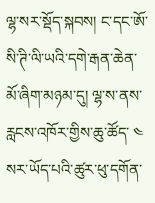ལྷ་སར་སྡོད་སྐབས། ང་དང་ཨོ་སི་ཊི་ལི་ཡའི་དགེ་རྒན་ཆེན་མོ་ཞིག་མཉམ་དུ། ལྷ་ས་ནས་རླངས་འཁོར་གྱིས་ཆུ་ཚོད་ ༤ སར་ཡོད་པའི་ཚུར་ཕུ་དགོན་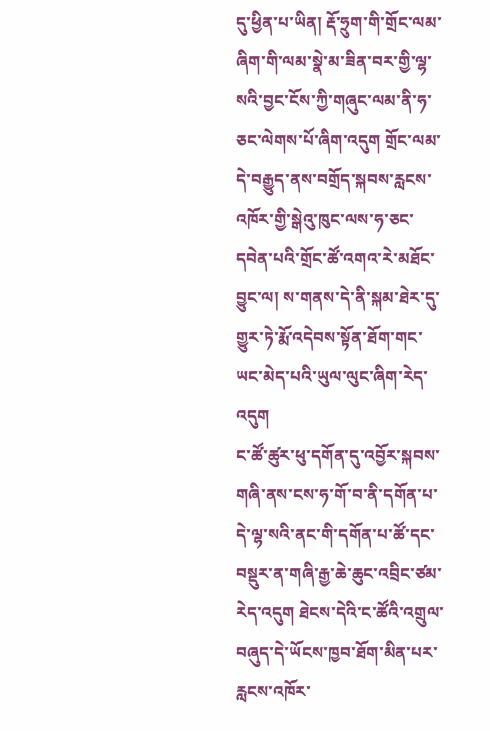དུ་ཕྱིན་པ་ཡིན། རྡོ་ཧྲུག་གི་གྲོང་ལམ་ཞིག་གི་ལམ་སྣེ་མ་ཟིན་བར་གྱི་ལྷ་སའི་བྱང་ངོས་ཀྱི་གཞུང་ལམ་ནི་ཧ་ཅང་ལེགས་པོ་ཞིག་འདུག གྲོང་ལམ་དེ་བརྒྱུད་ནས་བགྲོད་སྐབས་རླངས་འཁོར་གྱི་སྒེའུ་ཁུང་ལས་ཧ་ཅང་དབེན་པའི་གྲོང་ཚོ་འགའ་རེ་མཐོང་བྱུང་ལ། ས་གནས་དེ་ནི་སྐམ་ཐེར་དུ་གྱུར་ཏེ་རྨོ་འདེབས་སྟོན་ཐོག་གང་ཡང་མེད་པའི་ཡུལ་ལུང་ཞིག་རེད་འདུག
ང་ཚོ་ཚུར་ཕུ་དགོན་དུ་འབྱོར་སྐབས་གཞི་ནས་ངས་ཧ་གོ་བ་ནི་དགོན་པ་དེ་ལྷ་སའི་ནང་གི་དགོན་པ་ཚོ་དང་བསྡུར་ན་གཞི་རྒྱ་ཆེ་ཆུང་འབྲིང་ཙམ་རེད་འདུག ཐེངས་དེའི་ང་ཚོའི་འགྲུལ་བཞུད་དེ་ཡོངས་ཁྱབ་ཐོག་མིན་པར་རླངས་འཁོར་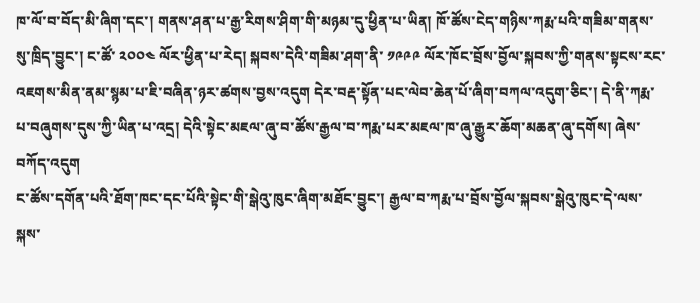ཁ་ལོ་བ་བོད་མི་ཞིག་དང་། གནས་ཤན་པ་རྒྱ་རིགས་ཤིག་གི་མཉམ་དུ་ཕྱིན་པ་ཡིན། ཁོ་ཚོས་ངེད་གཉིས་ཀརྨ་པའི་གཟིམ་གནས་སུ་ཁྲིད་བྱུང་། ང་ཚོ་ ༢༠༠༤ ལོར་ཕྱིན་པ་རེད། སྐབས་དེའི་གཟིམ་ཤག་ནི་ ༡༩༩༩ ལོར་ཁོང་བྲོས་བྱོལ་སྐབས་ཀྱི་གནས་སྟངས་རང་འཇགས་མིན་ནམ་སྙམ་པ་ཇི་བཞིན་ཉར་ཚགས་བྱས་འདུག དེར་བརྡ་སྟོན་པང་ལེབ་ཆེན་པོ་ཞིག་བཀལ་འདུག་ཅིང་། དེ་ནི་ཀརྨ་པ་བཞུགས་དུས་ཀྱི་ཡིན་པ་འདྲ། དེའི་སྟེང་མཇལ་ཞུ་བ་ཚོས་རྒྱལ་བ་ཀརྨ་པར་མཇལ་ཁ་ཞུ་རྒྱུར་ཆོག་མཆན་ཞུ་དགོས། ཞེས་བཀོད་འདུག
ང་ཚོས་དགོན་པའི་ཐོག་ཁང་དང་པོའི་སྟེང་གི་སྒེའུ་ཁུང་ཞིག་མཐོང་བྱུང་། རྒྱལ་བ་ཀརྨ་པ་བྲོས་བྱོལ་སྐབས་སྒེའུ་ཁུང་དེ་ལས་སྐས་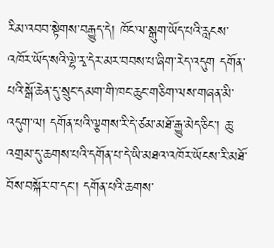རིམ་འབབ་སྟེགས་བརྒྱུད་དེ། ཁོང་ལ་སྒུག་ཡོད་པའི་རླངས་འཁོར་ཡོད་སའི་ལྷེ་རྭ་དེར་མར་བབས་པ་ཞིག་རེད་འདུག དགོན་པའི་སྒོ་ཆེན་དུ་སྲུང་དམག་གི་ཁང་ཆུང་གཅིག་ལས་གཞན་མི་འདུག་ལ། དགོན་པའི་ལྕགས་རི་དེ་ཙམ་མཐོ་རྒྱུ་མེད་ཅིང་། ཆུ་འགྲམ་དུ་ཆགས་པའི་དགོན་པ་དེ་ཡི་མཐའ་འཁོར་ཡོངས་རི་མཐོ་བོས་བསྐོར་བ་དང་། དགོན་པའི་ཆགས་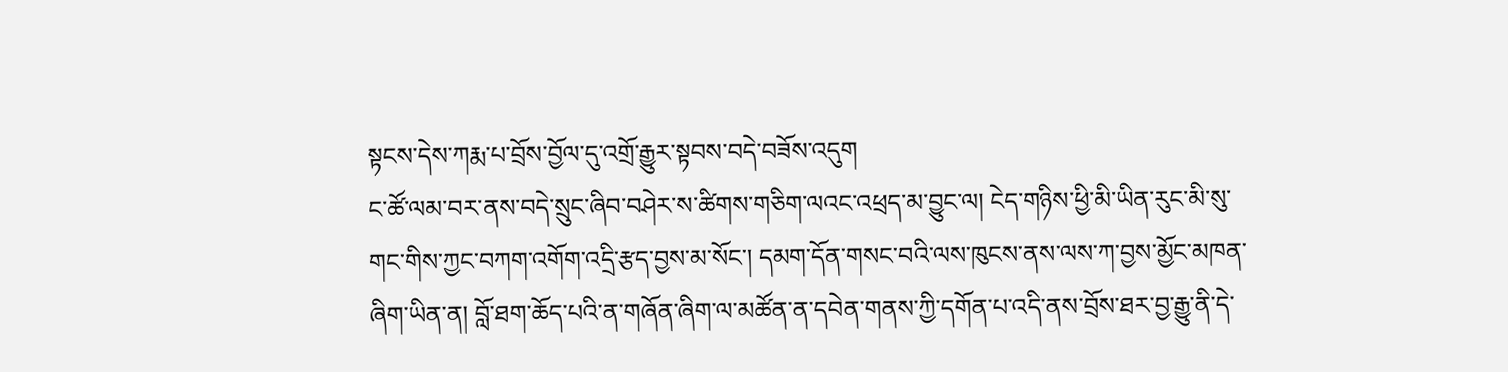སྟངས་དེས་ཀརྨ་པ་བྲོས་བྱོལ་དུ་འགྲོ་རྒྱུར་སྟབས་བདེ་བཟོས་འདུག
ང་ཚོ་ལམ་བར་ནས་བདེ་སྲུང་ཞིབ་བཤེར་ས་ཚིགས་གཅིག་ལའང་འཕྲད་མ་བྱུང་ལ། ངེད་གཉིས་ཕྱི་མི་ཡིན་རུང་མི་སུ་གང་གིས་ཀྱང་བཀག་འགོག་འདྲི་རྩད་བྱས་མ་སོང་། དམག་དོན་གསང་བའི་ལས་ཁུངས་ནས་ལས་ཀ་བྱས་མྱོང་མཁན་ཞིག་ཡིན་ན། བློ་ཐག་ཆོད་པའི་ན་གཞོན་ཞིག་ལ་མཚོན་ན་དབེན་གནས་ཀྱི་དགོན་པ་འདི་ནས་བྲོས་ཐར་བྱ་རྒྱུ་ནི་དེ་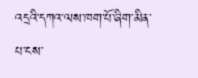འདྲའི་དཀའ་ལས་ཁག་པོ་ཞིག་མིན་པ་ངས་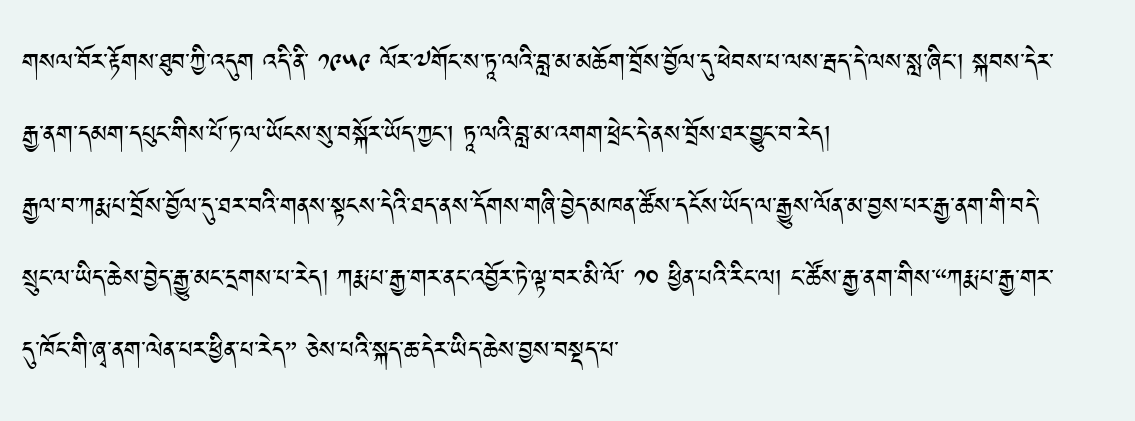གསལ་བོར་རྟོགས་ཐུབ་ཀྱི་འདུག འདི་ནི་ ༡༩༥༩ ལོར་༧གོང་ས་ཏཱ་ལའི་བླ་མ་མཆོག་བྲོས་བྱོལ་དུ་ཕེབས་པ་ལས་རྦད་དེ་ལས་སླ་ཞིང་། སྐབས་དེར་རྒྱ་ནག་དམག་དཔུང་གིས་པོ་ཏ་ལ་ཡོངས་སུ་བསྐོར་ཡོད་ཀྱང་། ཏཱ་ལའི་བླ་མ་འགག་ཕྲེང་དེ་ནས་བྲོས་ཐར་བྱུང་བ་རེད།
རྒྱལ་བ་ཀརྨ་པ་བྲོས་བྱོལ་དུ་ཐར་བའི་གནས་སྟངས་དེའི་ཐད་ནས་དོགས་གཞི་བྱེད་མཁན་ཚོས་དངོས་ཡོད་ལ་རྒྱུས་ལོན་མ་བྱས་པར་རྒྱ་ནག་གི་བདེ་སྲུང་ལ་ཡིད་ཆེས་བྱེད་རྒྱུ་མང་དྲགས་པ་རེད། ཀརྨ་པ་རྒྱ་གར་ནང་འབྱོར་ཏེ་ལྟ་བར་མི་ལོ་ ༡༠ ཕྱིན་པའི་རིང་ལ། ང་ཚོས་རྒྱ་ནག་གིས་“ཀརྨ་པ་རྒྱ་གར་དུ་ཁོང་གི་ཞྭ་ནག་ལེན་པར་ཕྱིན་པ་རེད” ཅེས་པའི་སྐད་ཆ་དེར་ཡིད་ཆེས་བྱས་བསྡད་པ་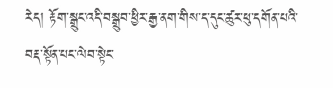རེད། རྟོག་སྒྲུང་འདི་བསྒྲུབ་ཕྱིར་རྒྱ་ནག་གིས་ད་དུང་ཚུར་ཕུ་དགོན་པའི་བརྡ་སྟོན་པང་ལེབ་སྟེང་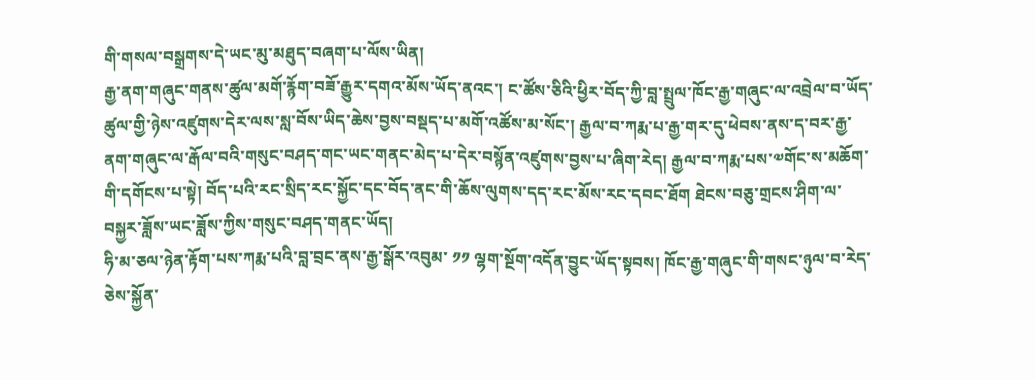གི་གསལ་བསྒྲགས་དེ་ཡང་མུ་མཐུད་བཞག་པ་ལོས་ཡིན།
རྒྱ་ནག་གཞུང་གནས་ཚུལ་མགོ་རྙོག་བཟོ་རྒྱུར་དགའ་མོས་ཡོད་ནའང་། ང་ཚོས་ཅིའི་ཕྱིར་བོད་ཀྱི་བླ་སྤྲུལ་ཁོང་རྒྱ་གཞུང་ལ་འབྲེལ་བ་ཡོད་ཚུལ་གྱི་ཉེས་འཛུགས་དེར་ལས་སླ་བོས་ཡིད་ཆེས་བྱས་བསྡད་པ་མགོ་འཚོས་མ་སོང་། རྒྱལ་བ་ཀརྨ་པ་རྒྱ་གར་དུ་ཕེབས་ནས་ད་བར་རྒྱ་ནག་གཞུང་ལ་རྒོལ་བའི་གསུང་བཤད་གང་ཡང་གནང་མེད་པ་དེར་བསྙོན་འཛུགས་བྱས་པ་ཞིག་རེད། རྒྱལ་བ་ཀརྨ་པས་༧གོང་ས་མཆོག་གི་དགོངས་པ་སྟེ། བོད་པའི་རང་སྲིད་རང་སྐྱོང་དང་བོད་ནང་གི་ཆོས་ལུགས་དད་རང་མོས་རང་དབང་ཐོག ཐེངས་བཅུ་གྲངས་ཤིག་ལ་བསྐྱར་ཟློས་ཡང་ཟློས་ཀྱིས་གསུང་བཤད་གནང་ཡོད།
ཧི་མ་ཅལ་ཉེན་རྟོག་པས་ཀརྨ་པའི་བླ་བྲང་ནས་རྒྱ་སྒོར་འབུམ་ ༡༡ ལྷག་སྔོག་འདོན་བྱུང་ཡོད་སྟབས། ཁོང་རྒྱ་གཞུང་གི་གསང་ཉུལ་བ་རེད་ཅེས་སྐྱོན་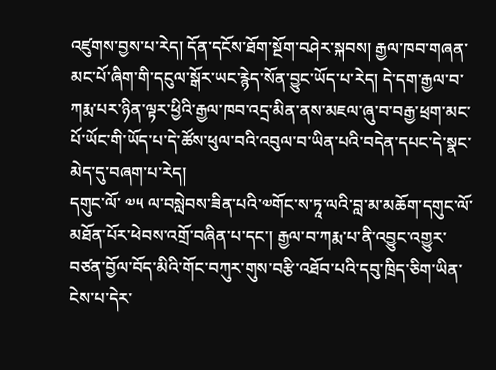འཛུགས་བྱས་པ་རེད། དོན་དངོས་ཐོག་སྔོག་བཤེར་སྐབས། རྒྱལ་ཁབ་གཞན་མང་པོ་ཞིག་གི་དངུལ་སྒོར་ཡང་རྙེད་སོན་བྱུང་ཡོད་པ་རེད། དེ་དག་རྒྱལ་བ་ཀརྨ་པར་ཉིན་ལྟར་ཕྱིའི་རྒྱལ་ཁབ་འདྲ་མིན་ནས་མཇལ་ཞུ་བ་བརྒྱ་ཕྲག་མང་པོ་ཡོང་གི་ཡོད་པ་དེ་ཚོས་ཕུལ་བའི་འབུལ་བ་ཡིན་པའི་བདེན་དཔང་དེ་སྣང་མེད་དུ་བཞག་པ་རེད།
དགུང་ལོ་ ༧༥ ལ་བསླེབས་ཟིན་པའི་༧གོང་ས་ཏཱ་ལའི་བླ་མ་མཆོག་དགུང་ལོ་མཐོན་པོར་ཕེབས་འགྲོ་བཞིན་པ་དང་། རྒྱལ་བ་ཀརྨ་པ་ནི་འབྱུང་འགྱུར་བཙན་བྱོལ་བོད་མིའི་གོང་བཀུར་གུས་བརྩི་འཐོབ་པའི་དབུ་ཁྲིད་ཅིག་ཡིན་ངེས་པ་དེར་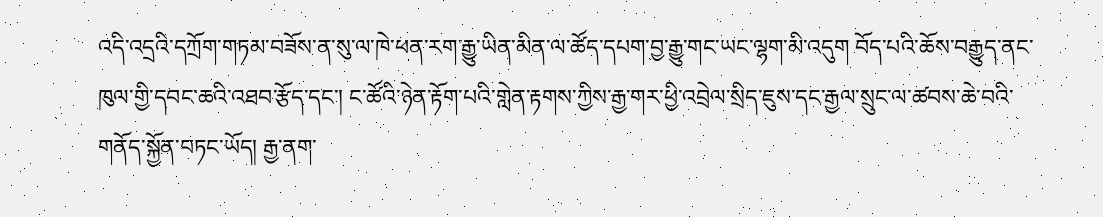འདི་འདྲའི་དཀྲོག་གཏམ་བཟོས་ན་སུ་ལ་ཁེ་ཕན་རག་རྒྱུ་ཡིན་མིན་ལ་ཚོད་དཔག་བྱ་རྒྱུ་གང་ཡང་ལྷག་མི་འདུག བོད་པའི་ཆོས་བརྒྱུད་ནང་ཁུལ་གྱི་དབང་ཆའི་འཐབ་རྩོད་དང་། ང་ཚོའི་ཉེན་རྟོག་པའི་གླེན་རྟགས་ཀྱིས་རྒྱ་གར་ཕྱི་འབྲེལ་སྲིད་ཇུས་དང་རྒྱལ་སྲུང་ལ་ཚབས་ཆེ་བའི་གནོད་སྐྱོན་བཏང་ཡོད། རྒྱ་ནག་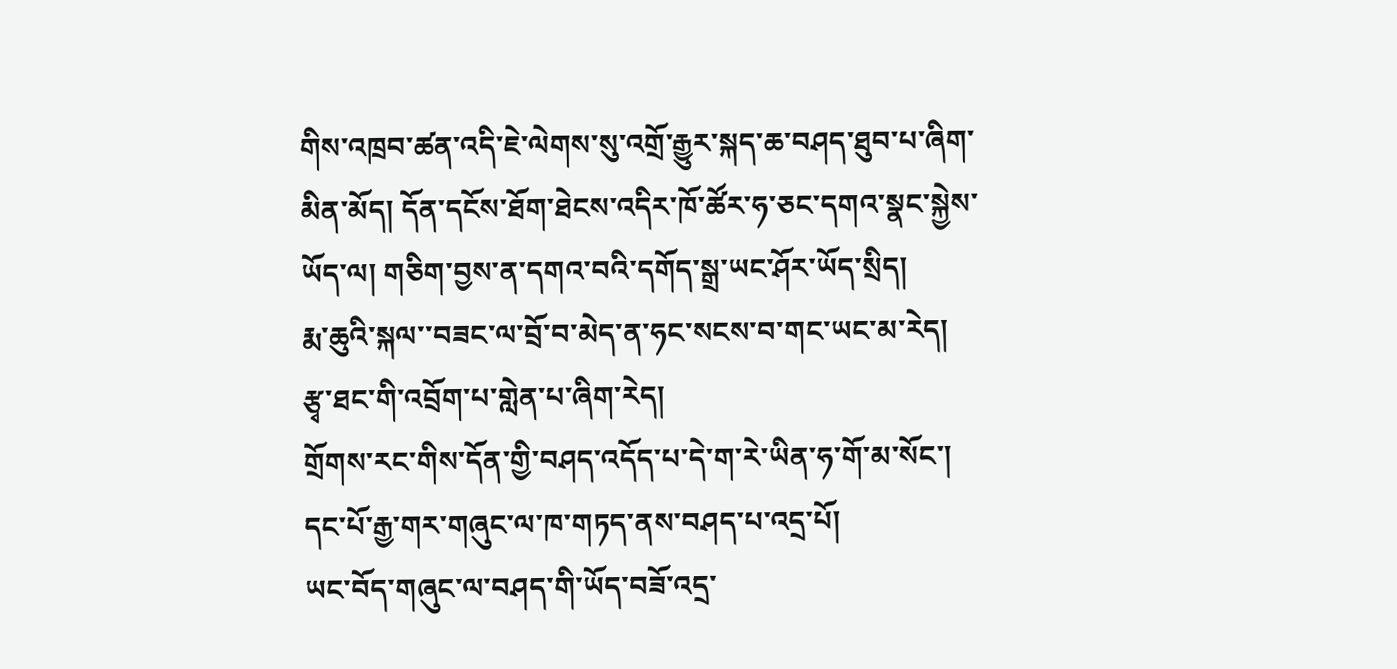གིས་འཁྲབ་ཚན་འདི་ཇེ་ལེགས་སུ་འགྲོ་རྒྱུར་སྐད་ཆ་བཤད་ཐུབ་པ་ཞིག་མིན་མོད། དོན་དངོས་ཐོག་ཐེངས་འདིར་ཁོ་ཚོར་ཧ་ཅང་དགའ་སྣང་སྐྱེས་ཡོད་ལ། གཅིག་བྱས་ན་དགའ་བའི་དགོད་སྒྲ་ཡང་ཤོར་ཡོད་སྲིད།
རྨ་ཆུའི་སྐལ་་བཟང་ལ་བྲོ་བ་མེད་ན་ཧང་སངས་བ་གང་ཡང་མ་རེད།
རྩྭ་ཐང་གི་འབྲོག་པ་གླེན་པ་ཞིག་རེད།
གྲོགས་རང་གིས་དོན་གྱི་བཤད་འདོད་པ་དེ་ག་རེ་ཡིན་ཧ་གོ་མ་སོང་།
དང་པོ་རྒྱ་གར་གཞུང་ལ་ཁ་གཏད་ནས་བཤད་པ་འདྲ་པོ།
ཡང་བོད་གཞུང་ལ་བཤད་གི་ཡོད་བཟོ་འདྲ་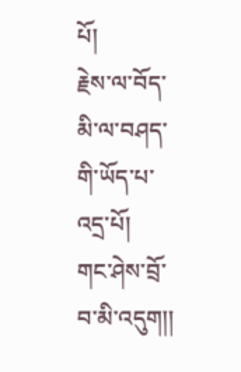པོ།
རྗེས་ལ་བོད་མི་ལ་བཤད་གི་ཡོད་པ་འདྲ་པོ།
གང་ཤེས་བྲོ་བ་མི་འདུག།།